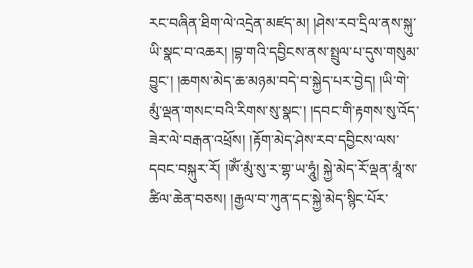རང་བཞིན་ཐིག་ལེ་འདྲེན་མཛད་མ། །ཤེས་རབ་དྲིལ་ནས་སྐུ་ཡི་སྣང་བ་འཆར། །བྷ་གའི་དབྱིངས་ནས་སྤྲུལ་པ་དུས་གསུམ་བྱུང་། །ཆགས་མེད་ཆ་མཉམ་བདེ་བ་སྐྱེད་པར་བྱེད། །ཡི་གེ་མུཾ་ལྡན་གསང་བའི་རིགས་སུ་སྣང་། །དབང་གི་རྟགས་སུ་འོད་ཟེར་ལེ་བརྒན་འཕྲོས། །རྟོག་མེད་ཤེས་རབ་དབྱིངས་ལས་དབང་བསྐུར་རོ། །ཨོཾ་མུཾ་སུ་ར་གྷ་ཡ་ཧཱུཾ། སྐྱེ་མེད་རོ་ལྡན་མཱཾ་ས་ཚིལ་ཆེན་བཅས། །རྒྱལ་བ་ཀུན་དང་སྐྱེ་མེད་སྙིང་པོར་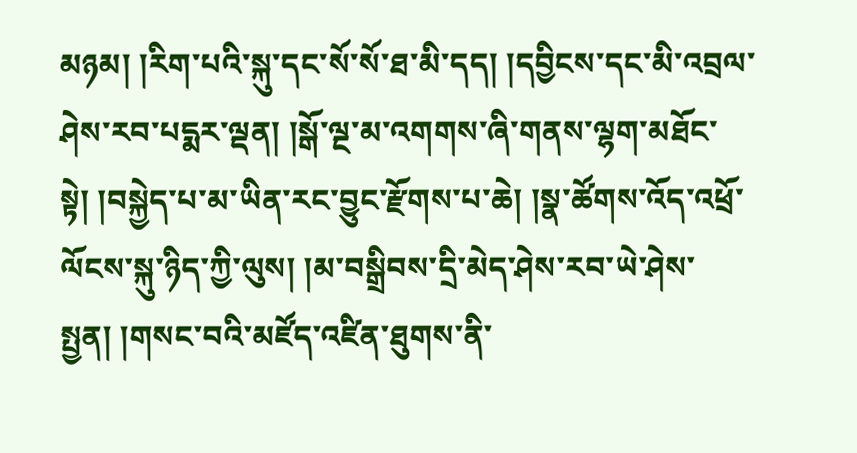མཉམ། །རིག་པའི་སྐུ་དང་སོ་སོ་ཐ་མི་དད། །དབྱིངས་དང་མི་འབྲལ་ཤེས་རབ་པདྨར་ལྡན། །སྒོ་ལྔ་མ་འགགས་ཞི་གནས་ལྷག་མཐོང་སྟེ། །བསྐྱེད་པ་མ་ཡིན་རང་བྱུང་རྫོགས་པ་ཆེ། །སྣ་ཚོགས་འོད་འཕྲོ་ལོངས་སྐུ་ཉིད་ཀྱི་ལུས། །མ་བསྒྲིབས་དྲི་མེད་ཤེས་རབ་ཡེ་ཤེས་སྤྱན། །གསང་བའི་མཛོད་འཛིན་ཐུགས་ནི་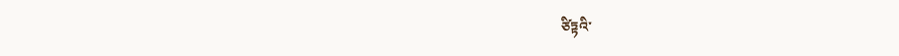ཙིཏྟའི་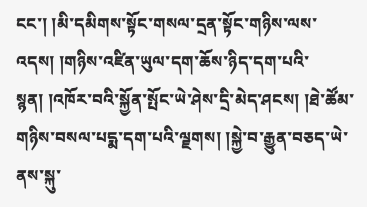ངང་། །མི་དམིགས་སྟོང་གསལ་དྲན་སྟོང་གཉིས་ལས་འདས། །གཉིས་འཛིན་ཡུལ་དག་ཆོས་ཉིད་དག་པའི་སྙན། །འཁོར་བའི་སྐྱོན་སྤོང་ཡེ་ཤེས་དྲི་མེད་ཤངས། །ཐེ་ཚོམ་གཉིས་བསལ་པདྨ་དག་པའི་ལྗགས། །སྐྱེ་བ་རྒྱུན་བཅད་ཡེ་ནས་སྐུ་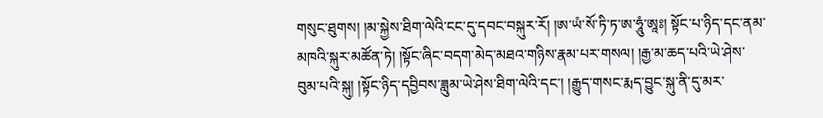གསུང་ཐུགས། །མ་སྐྱེས་ཐིག་ལེའི་ངང་དུ་དབང་བསྐུར་རོ། །ཨ་ཡཾ་སོ་ཏི་ཏ་ཨ་ཧཱུཾ་ཨཱཿ། སྟོང་པ་ཉིད་དང་ནམ་མཁའི་སྐུར་མཚོན་ཏེ། །སྟོང་ཞིང་བདག་མེད་མཐའ་གཉིས་རྣམ་པར་གསལ། །རྒྱ་མ་ཆད་པའི་ཡེ་ཤེས་བུམ་པའི་སྐུ། །སྟོང་ཉིད་དབྱིབས་ཟླུམ་ཡེ་ཤེས་ཐིག་ལེའི་དང་། །རྒྱུད་གསང་རྨད་བྱུང་སྐུ་ནི་དུ་མར་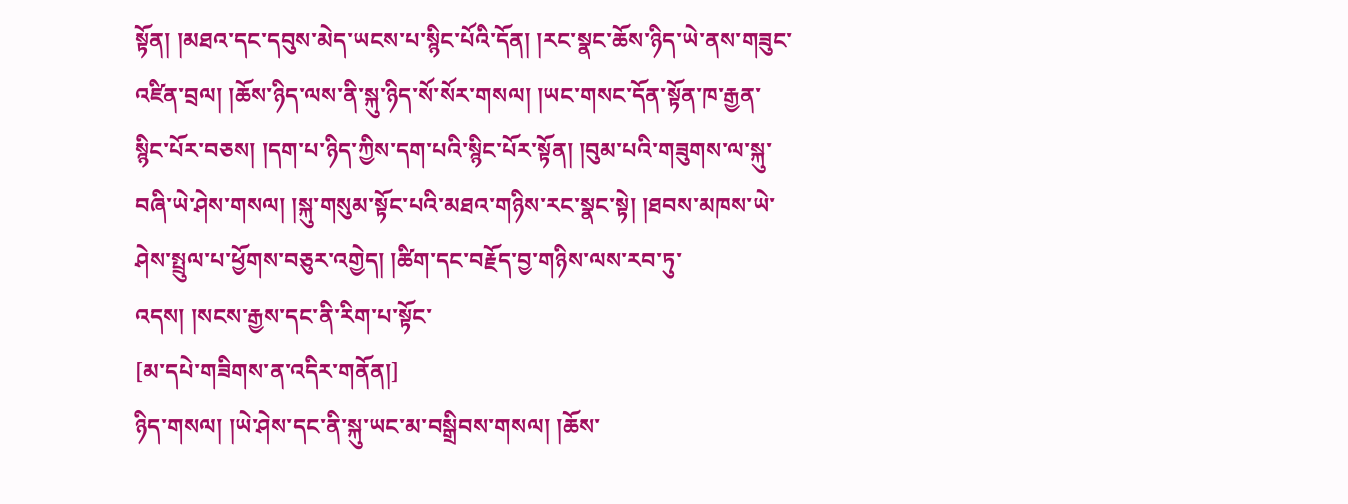སྟོན། །མཐའ་དང་དབུས་མེད་ཡངས་པ་སྙིང་པོའི་དོན། །རང་སྣང་ཆོས་ཉིད་ཡེ་ནས་གཟུང་འཛིན་བྲལ། །ཆོས་ཉིད་ལས་ནི་སྐུ་ཉིད་སོ་སོར་གསལ། །ཡང་གསང་དོན་སྟོན་ཁ་རྒྱན་སྙིང་པོར་བཅས། །དག་པ་ཉིད་ཀྱིས་དག་པའི་སྙིང་པོར་སྟོན། །བུམ་པའི་གཟུགས་ལ་སྐུ་བཞི་ཡེ་ཤེས་གསལ། །སྐུ་གསུམ་སྟོང་པའི་མཐའ་གཉིས་རང་སྣང་སྟེ། །ཐབས་མཁས་ཡེ་ཤེས་སྤྲུལ་པ་ཕྱོགས་བཅུར་འགྱེད། །ཚིག་དང་བརྗོད་བྱ་གཉིས་ལས་རབ་ཏུ་འདས། །སངས་རྒྱས་དང་ནི་རིག་པ་སྟོང་
[མ་དཔེ་གཟིགས་ན་འདིར་གནོན།]
ཉིད་གསལ། །ཡེ་ཤེས་དང་ནི་སྐུ་ཡང་མ་བསྒྲིབས་གསལ། །ཆོས་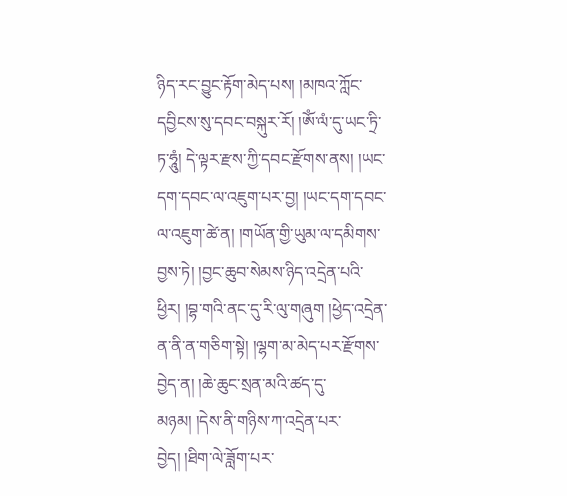ཉིད་རང་བྱུང་རྟོག་མེད་པས། །མཁའ་ཀློང་དབྱིངས་སུ་དབང་བསྐུར་རོ། །ཨོཾ་ལཾ་དུ་ཡང་ཏྲི་ཏ་ཧཱུཾ། དེ་ལྟར་རྫས་ཀྱི་དབང་རྫོགས་ནས། །ཡང་དག་དབང་ལ་འཇུག་པར་བྱ། །ཡང་དག་དབང་ལ་འཇུག་ཚེ་ན། །གཡོན་གྱི་ཡུམ་ལ་དམིགས་བྱས་ཏེ། །བྱང་ཆུབ་སེམས་ཉིད་འདྲེན་པའི་ཕྱིར། །བྷ་གའི་ནང་དུ་རི་ལུ་གཞུག །ཕྱེད་འདྲེན་ན་ནི་ན་གཅིག་སྟེ། །ལྷག་མ་མེད་པར་རྫོགས་བྱེད་ན། །ཆེ་ཆུང་སྲན་མའི་ཚད་དུ་མཉམ། །དེས་ནི་གཉིས་ཀ་འདྲེན་པར་བྱེད། །ཐིག་ལེ་ཟློག་པར་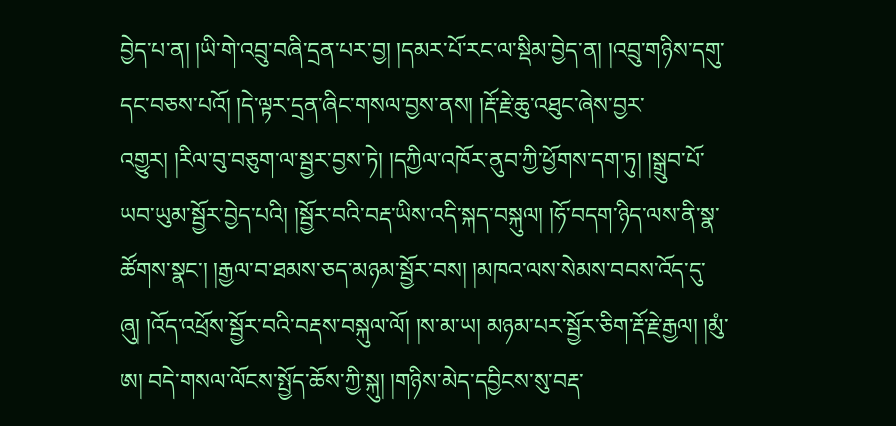བྱེད་པ་ན། །ཡི་གེ་འབྲུ་བཞི་དྲན་པར་བྱ། །དམར་པོ་རང་ལ་སྡིམ་བྱེད་ན། །འབྲུ་གཉིས་དགུ་དང་བཅས་པའོ། །དེ་ལྟར་དྲན་ཞིང་གསལ་བྱས་ནས། །རྡོ་རྗེ་ཆུ་འཐུང་ཞེས་བྱར་འགྱུར། །རིལ་བུ་བཅུག་ལ་སྦྱར་བྱས་ཏེ། །དཀྱིལ་འཁོར་ནུབ་ཀྱི་ཕྱོགས་དག་ཏུ། །སྒྲུབ་པོ་ཡབ་ཡུམ་སྦྱོར་བྱེད་པའི། །སྦྱོར་བའི་བརྡ་ཡིས་འདི་སྐད་བསྐུལ། །ཧོ་བདག་ཉིད་ལས་ནི་སྣ་ཚོགས་སྣང་། །རྒྱལ་བ་ཐམས་ཅད་མཉམ་སྦྱོར་བས། །མཁའ་ལས་སེམས་བབས་འོད་དུ་ཞུ། །འོད་འཕྲོས་སྦྱོར་བའི་བརྡས་བསྐུལ་ལོ། །ས་མ་ཡ། མཉམ་པར་སྦྱོར་ཅིག་རྡོ་རྗེ་རྒྱལ། །མུཾ་ཨ། བདེ་གསལ་ལོངས་སྤྱོད་ཆོས་ཀྱི་སྐུ། །གཉིས་མེད་དབྱིངས་སུ་བརྡ་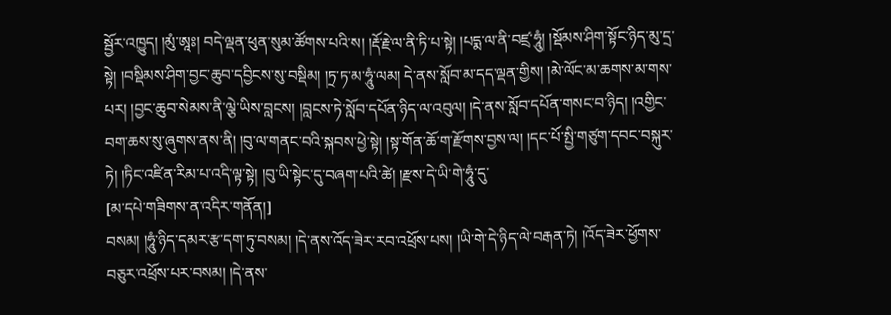སྦྱོར་འཁྱུད། །མུཾ་ཨཱཿ། བདེ་ལྡན་ཕུན་སུམ་ཚོགས་པའི་ས། །རྡོ་རྗེ་ལ་ནི་ཏི་པ་སྟེ། །པདྨ་ལ་ནི་བཛྲ་ཧཱུཾ། །སྡོམས་ཤིག་སྟོང་ཉིད་མུ་དྲ་སྟེ། །བསྡིམས་ཤིག་བྱང་ཆུབ་དབྱིངས་སུ་བསྡིམ། །ཏྲ་ཏ་མ་ཧཱུཾ་ལམ། དེ་ནས་སློབ་མ་དད་ལྡན་གྱིས། །མེ་ལོང་མ་ཆགས་མ་གས་པར། །བྱང་ཆུབ་སེམས་ནི་ལྕེ་ཡིས་བླངས། །བླངས་ཏེ་སློབ་དཔོན་ཉིད་ལ་འབུལ། །དེ་ནས་སློབ་དཔོན་གསང་བ་ཉིད། །འགྱིང་བག་ཆས་སུ་ཞུགས་ནས་ནི། །བུ་ལ་གནང་བའི་སྐབས་ཕྱེ་སྟེ། །སྟ་གོན་ཆོ་ག་རྫོགས་བྱས་ལ། །དང་པོ་སྤྱི་གཙུག་དབང་བསྐུར་ཏེ། །ཏིང་འཛིན་རིམ་པ་འདི་ལྟ་སྟེ། །བུ་ཡི་སྟེང་དུ་བཞག་པའི་ཚེ། །རྫས་དེ་ཡི་གེ་ཧཱུཾ་དུ་
[མ་དཔེ་གཟིགས་ན་འདིར་གནོན།]
བསམ། །ཧཱུཾ་ཉིད་དམར་རྩ་དག་ཏུ་བསམ། །དེ་ནས་འོད་ཟེར་རབ་འཕྲོས་པས། །ཡི་གེ་དེ་ཉིད་ལེ་བརྒན་ཏེ། །འོད་ཟེར་ཕྱོགས་བཅུར་འཕྲོས་པར་བསམ། །དེ་ནས་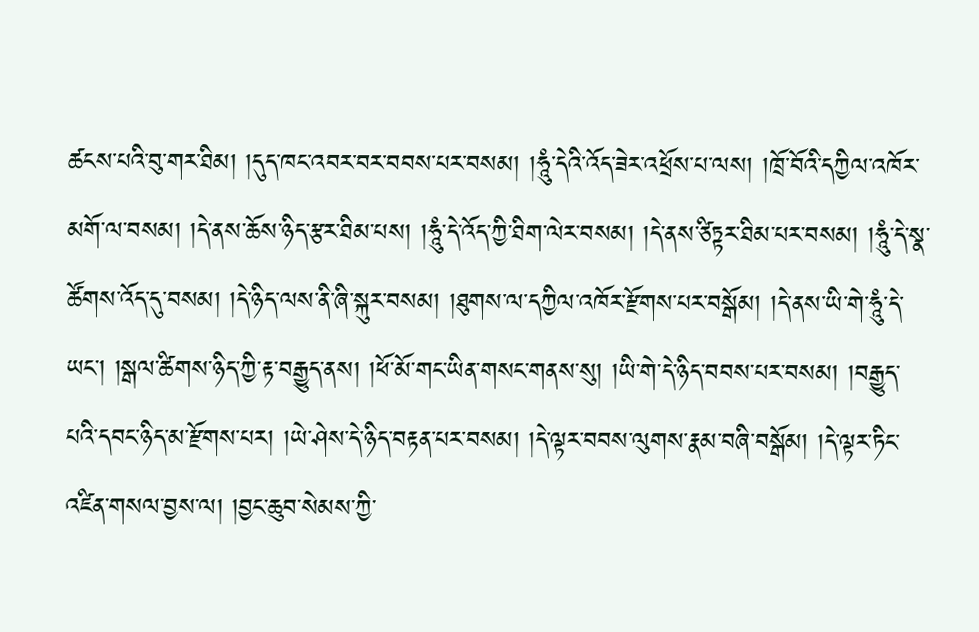ཚངས་པའི་བུ་གར་ཐིམ། །དུད་ཁང་འབར་བར་བབས་པར་བསམ། །ཧཱུཾ་དེའི་འོད་ཟེར་འཕྲོས་པ་ལས། །ཁྲོ་བོའི་དཀྱིལ་འཁོར་མགོ་ལ་བསམ། །དེ་ནས་ཆོས་ཉིད་རྩར་ཐིམ་པས། །ཧཱུཾ་དེ་འོད་ཀྱི་ཐིག་ལེར་བསམ། །དེ་ནས་ཙིཏྟར་ཐིམ་པར་བསམ། །ཧཱུཾ་དེ་སྣ་ཚོགས་འོད་དུ་བསམ། །དེ་ཉིད་ལས་ནི་ཞི་སྐུར་བསམ། །ཐུགས་ལ་དཀྱིལ་འཁོར་རྫོགས་པར་བསྒོམ། །དེ་ནས་ཡི་གེ་ཧཱུཾ་དེ་ཡང་། །སྒལ་ཚིགས་ཉིད་ཀྱི་རྟ་བརྒྱུད་ནས། །ཕོ་མོ་གང་ཡིན་གསང་གནས་སུ། །ཡི་གེ་དེ་ཉིད་བབས་པར་བསམ། །བརྒྱུད་པའི་དབང་ཉིད་མ་རྫོགས་པར། །ཡེ་ཤེས་དེ་ཉིད་བརྟན་པར་བསམ། །དེ་ལྟར་བབས་ལུགས་རྣམ་བཞི་བསྒོམ། །དེ་ལྟར་ཏིང་འཛིན་གསལ་བྱས་ལ། །བྱང་ཆུབ་སེམས་ཀྱི་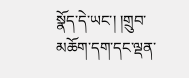སྣོད་དེ་ཡང་། །གྲུབ་མཆོག་དག་དང་ལྡན་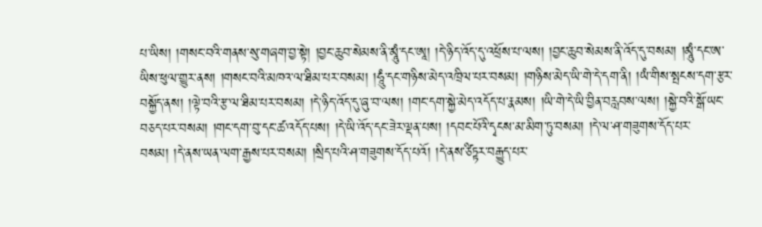པ་ཡིས། །གསང་བའི་གནས་སུ་གཞག་བྱ་སྟེ། །བྱང་ཆུབ་སེམས་ནི་མཱུཾ་དང་ཨཱ། །དེ་ཉིད་འོད་དུ་འཕྲོས་པ་ལས། །བྱང་ཆུབ་སེམས་ནི་འོད་དུ་བསམ། །མཱུཾ་དང་ཨ་ཡིས་ཕུལ་གྱུར་ནས། །གསང་བའི་མཁའ་ལ་ཐིམ་པར་བསམ། །ཧཱུཾ་དང་གཉིས་མེད་འཁྲིལ་པར་བསམ། །གཉིས་མེད་ཡི་གེ་དེ་དག་ནི། །ཡཾ་གིས་སྤངས་དག་རྩར་བསྐྱོད་ནས། །ལྟེ་བའི་རྩ་ལ་ཐིམ་པར་བསམ། །དེ་ཉིད་འོད་དུ་ཞུ་བ་ལས། །གང་དག་སྐྱེ་མེད་འདོད་པ་རྣམས། །ཡི་གེ་དེ་ཡི་བྱིན་བརླབས་ལས། །སྐྱེ་བའི་སྒོ་ཡང་བཅད་པར་བསམ། །གང་དག་བུ་དང་ཚ་འདོད་པས། །དེ་ཡི་འོད་དང་ཟེར་ལྡན་པས། །དབང་པོའི་དྭངས་མ་མིག་ཏུ་བསམ། །དེ་ལ་ཤ་གཟུགས་དོད་པར་བསམ། །དེ་ནས་ཡན་ལག་རྒྱས་པར་བསམ། །སྲིད་པའི་ཤ་གཟུགས་དོད་པའོ། །དེ་ནས་ཙིཏྟར་བརྒྱུད་པར་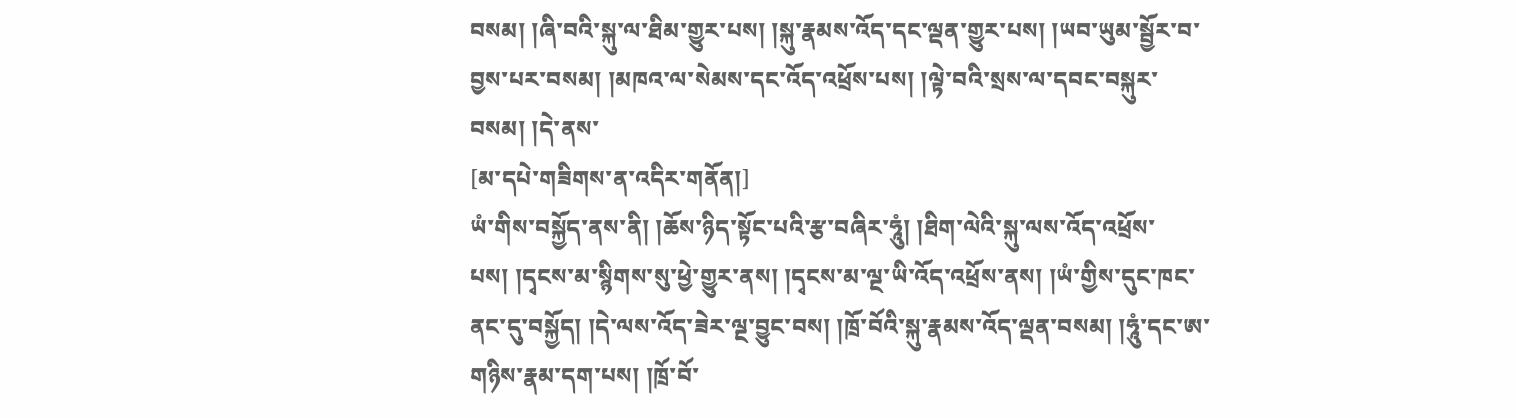བསམ། །ཞི་བའི་སྐུ་ལ་ཐིམ་གྱུར་པས། །སྐུ་རྣམས་འོད་དང་ལྡན་གྱུར་པས། །ཡབ་ཡུམ་སྦྱོར་བ་བྱས་པར་བསམ། །མཁའ་ལ་སེམས་དང་འོད་འཕྲོས་པས། །ལྟེ་བའི་སྲས་ལ་དབང་བསྐུར་བསམ། །དེ་ནས་
[མ་དཔེ་གཟིགས་ན་འདིར་གནོན།]
ཡཾ་གིས་བསྐྱོད་ནས་ནི། །ཆོས་ཉིད་སྟོང་པའི་རྩ་བཞིར་ཧཱུཾ། །ཐིག་ལེའི་སྐུ་ལས་འོད་འཕྲོས་པས། །དྭངས་མ་སྙིགས་སུ་ཕྱེ་གྱུར་ནས། །དྭངས་མ་ལྔ་ཡི་འོད་འཕྲོས་ནས། །ཡཾ་གྱིས་དུང་ཁང་ནང་དུ་བསྐྱོད། །དེ་ལས་འོད་ཟེར་ལྔ་བྱུང་བས། །ཁྲོ་བོའི་སྐུ་རྣམས་འོད་ལྡན་བསམ། །ཧཱུཾ་དང་ཨ་གཉིས་རྣམ་དག་པས། །ཁྲོ་བོ་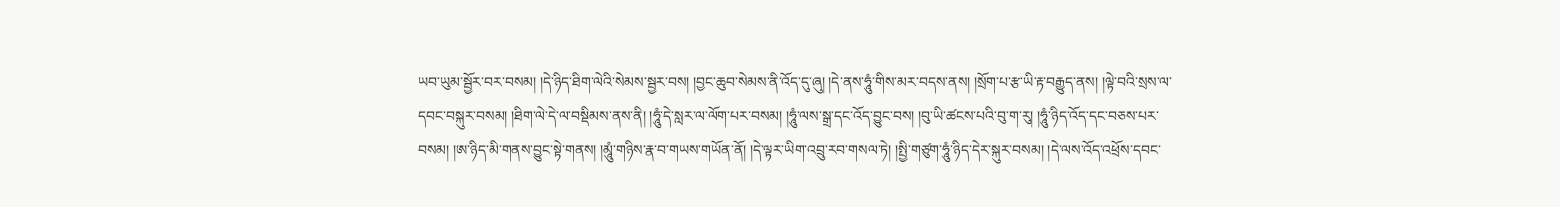ཡབ་ཡུམ་སྦྱོར་བར་བསམ། །དེ་ཉིད་ཐིག་ལེའི་སེམས་སྦྱར་བས། །བྱང་ཆུབ་སེམས་ནི་འོད་དུ་ཞུ། །དེ་ནས་ཧཱུཾ་གིས་མར་བདས་ནས། །སྲོག་པ་རྩ་ཡི་རྟ་བརྒྱུད་ནས། །ལྟེ་བའི་སྲས་ལ་དབང་བསྐུར་བསམ། །ཐིག་ལེ་དེ་ལ་བསྡིམས་ནས་ནི། །ཧཱུཾ་དེ་སླར་ལ་ལོག་པར་བསམ། །ཧཱུཾ་ལས་སྒྲ་དང་འོད་བྱུང་བས། །བུ་ཡི་ཚངས་པའི་བུ་ག་རུ། །ཧཱུཾ་ཉིད་འོད་དང་བཅས་པར་བསམ། །ཨ་ཉིད་མི་གནས་བྱུང་སྟེ་གནས། །མཱུཾ་གཉིས་རྣ་བ་གཡས་གཡོན་ནོ། །དེ་ལྟར་ཡིག་འབྲུ་རབ་གསལ་ཏེ། །སྤྱི་གཙུག་ཧཱུཾ་ཉིད་དེར་སྐུར་བསམ། །དེ་ལས་འོད་འཕྲོས་དབང་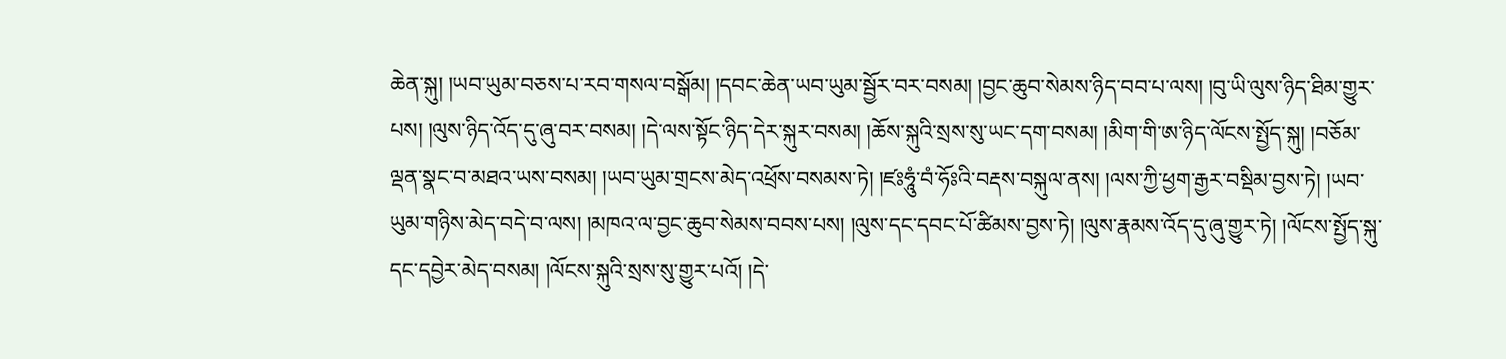ཆེན་སྐུ། །ཡབ་ཡུམ་བཅས་པ་རབ་གསལ་བསྒོམ། །དབང་ཆེན་ཡབ་ཡུམ་སྦྱོར་བར་བསམ། །བྱང་ཆུབ་སེམས་ཉིད་བབ་པ་ལས། །བུ་ཡི་ལུས་ཉིད་ཐིམ་གྱུར་པས། །ལུས་ཉིད་འོད་དུ་ཞུ་བར་བསམ། །དེ་ལས་སྟོང་ཉིད་དེར་སྐུར་བསམ། །ཆོས་སྐུའི་སྲས་སུ་ཡང་དག་བསམ། །མིག་གི་ཨ་ཉིད་ལོངས་སྤྱོད་སྐུ། །བཅོམ་ལྡན་སྣང་བ་མཐའ་ཡས་བསམ། །ཡབ་ཡུམ་གྲངས་མེད་འཕྲོས་བསམས་ཏེ། །ཛཿཧཱུཾ་བཾ་ཧོཿའི་བརྡས་བསྐུལ་ནས། །ལས་ཀྱི་ཕྱག་རྒྱར་བསྡིམ་བྱས་ཏེ། །ཡབ་ཡུམ་གཉིས་མེད་བདེ་བ་ལས། །མཁའ་ལ་བྱང་ཆུབ་སེམས་བབས་པས། །ལུས་དང་དབང་པོ་ཚིམས་བྱས་ཏེ། །ལུས་རྣམས་འོད་དུ་ཞུ་གྱུར་ཏེ། །ལོངས་སྤྱོད་སྐུ་དང་དབྱེར་མེད་བསམ། །ལོངས་སྐུའི་སྲས་སུ་གྱུར་པའོ། །དེ་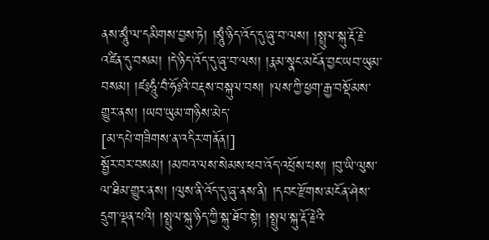ནས་མཱུཾ་ལ་དམིགས་བྱས་ཏེ། །མཱུཾ་ཉིད་འོད་དུ་ཞུ་བ་ལས། །སྤྲུལ་སྐུ་རྡོ་རྗེ་འཛིན་དུ་བསམ། །དེ་ཉིད་འོད་དུ་ཞུ་བ་ལས། །རྣམ་སྣང་མངོན་བྱང་ཡབ་ཡུམ་བསམ། །ཛཿཧཱུཾ་བཾ་ཧོཿའི་བརྡས་བསྐུལ་བས། །ལས་ཀྱི་ཕྱག་རྒྱ་བསྡོམས་གྱུར་ནས། །ཡབ་ཡུམ་གཉིས་མེད་
[མ་དཔེ་གཟིགས་ན་འདིར་གནོན།]
སྦྱོར་བར་བསམ། །མཁའ་ལས་སེམས་ཕབ་འོད་འཕྲོས་པས། །བུ་ཡི་ལུས་ལ་ཐིམ་གྱུར་ནས། །ལུས་ནི་འོད་དུ་ཞུ་ནས་ནི། །དབང་རྫོགས་མངོན་ཤེས་དྲུག་ལྡན་པའི། །སྤྲུལ་སྐུ་ཉིད་ཀྱི་སྐུ་ཐོབ་སྟེ། །སྤྲུལ་སྐུ་རྡོ་རྗེའི་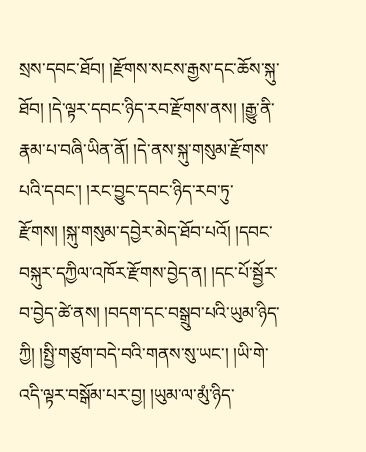སྲས་དབང་ཐོབ། །རྫོགས་སངས་རྒྱས་དང་ཆོས་སྐུ་ཐོབ། །དེ་ལྟར་དབང་ཉིད་རབ་རྫོགས་ནས། །རྒྱུ་ནི་རྣམ་པ་བཞི་ཡིན་ནོ། །དེ་ནས་སྐུ་གསུམ་རྫོགས་པའི་དབང་། །རང་བྱུང་དབང་ཉིད་རབ་ཏུ་རྫོགས། །སྐུ་གསུམ་དབྱེར་མེད་ཐོབ་པའོ། །དབང་བསྐུར་དཀྱིལ་འཁོར་རྫོགས་བྱེད་ན། །དང་པོ་སྦྱོར་བ་བྱེད་ཚེ་ནས། །བདག་དང་བསྒྲུབ་པའི་ཡུམ་ཉིད་ཀྱི། །སྤྱི་གཙུག་བདེ་བའི་གནས་སུ་ཡང་། །ཡི་གེ་འདི་ལྟར་བསྒོམ་པར་བྱ། །ཡུམ་ལ་མུཾ་ཉིད་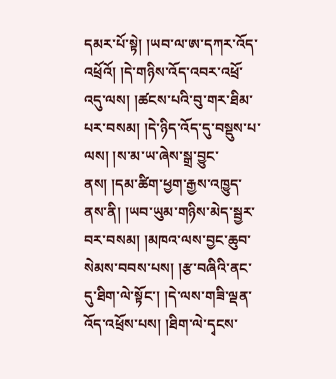དམར་པོ་སྟེ། །ཡབ་ལ་ཨ་དཀར་འོད་འཕྲོའོ། །དེ་གཉིས་འོད་འབར་འཕྲོ་འདུ་ལས། །ཚངས་པའི་བུ་གར་ཐིམ་པར་བསམ། །དེ་ཉིད་འོད་དུ་བསྡུས་པ་ལས། །ས་མ་ཡ་ཞེས་སྒྲ་བྱུང་ནས། །དམ་ཚིག་ཕྱག་རྒྱས་འཁྱུད་ནས་ནི། །ཡབ་ཡུམ་གཉིས་མེད་སྦྱར་བར་བསམ། །མཁའ་ལས་བྱང་ཆུབ་སེམས་བབས་པས། །རྩ་བཞིའི་ནང་དུ་ཐིག་ལེ་སྟོང་། །དེ་ལས་གཟི་ལྡན་འོད་འཕྲོས་པས། །ཐིག་ལེ་དྭངས་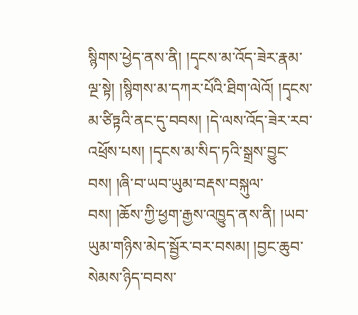སྙིགས་ཕྱེད་ནས་ནི། །དྭངས་མ་འོད་ཟེར་རྣམ་ལྔ་སྟེ། །སྙིགས་མ་དཀར་པོའི་ཐིག་ལེའོ། །དྭངས་མ་ཙིཏྟའི་ནང་དུ་བབས། །དེ་ལས་འོད་ཟེར་རབ་འཕྲོས་པས། །དྭངས་མ་སིད་ཏའི་སྒྲས་བྱུང་བས། །ཞི་བ་ཡབ་ཡུམ་བརྡས་བསྐུལ་བས། །ཆོས་ཀྱི་ཕྱག་རྒྱས་འཁྱུད་ནས་ནི། །ཡབ་ཡུམ་གཉིས་མེད་སྦྱོར་བར་བསམ། །བྱང་ཆུབ་སེམས་ཉིད་བབས་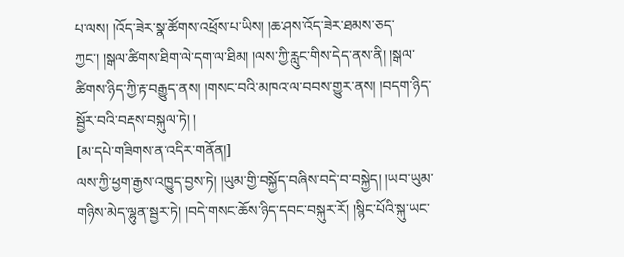པ་ལས། །འོད་ཟེར་སྣ་ཚོགས་འཕྲོས་པ་ཡིས། །ཆ་ཤས་འོད་ཟེར་ཐམས་ཅད་ཀྱང་། །སྒལ་ཚིགས་ཐིག་ལེ་དག་ལ་ཐིམ། །ལས་ཀྱི་རླུང་གིས་དེད་ནས་ནི། །སྒལ་ཚིགས་ཉིད་ཀྱི་རྟ་བརྒྱུད་ནས། །གསང་བའི་མཁའ་ལ་བབས་གྱུར་ནས། །བདག་ཉིད་སྦྱོར་བའི་བརྡས་བསྐུལ་ཏེ། །
[མ་དཔེ་གཟིགས་ན་འདིར་གནོན།]
ལས་ཀྱི་ཕྱག་རྒྱས་འཁྱུད་བྱས་ཏེ། །ཡུམ་གྱི་བསྐྱོད་བཞིས་བདེ་བ་བསྐྱེད། །ཡབ་ཡུམ་གཉིས་མེད་ལྷུན་སྦྱར་ཏེ། །བདེ་གསང་ཆོས་ཉིད་དབང་བསྐུར་རོ། །སྙིང་པོའི་སྐུ་ཡང་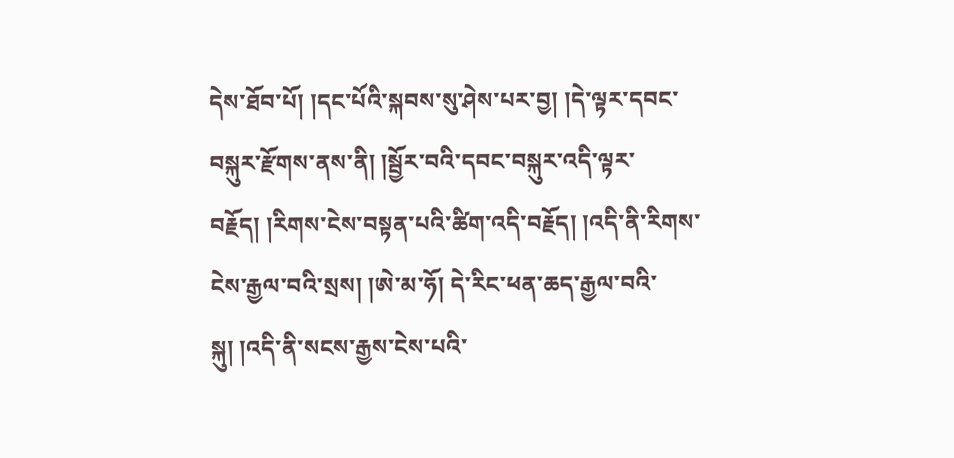དེས་ཐོབ་པོ། །དང་པོའི་སྐབས་སུ་ཤེས་པར་བྱ། །དེ་ལྟར་དབང་བསྐུར་རྫོགས་ནས་ནི། །སྦྱོར་བའི་དབང་བསྐུར་འདི་ལྟར་བརྗོད། །རིགས་ངེས་བསྟན་པའི་ཚིག་འདི་བརྗོད། །འདི་ནི་རིགས་ངེས་རྒྱལ་བའི་སྲས། །ཨེ་མ་ཧོ། དེ་རིང་ཕན་ཆད་རྒྱལ་བའི་སྐུ། །འདི་ནི་སངས་རྒྱས་ངེས་པའི་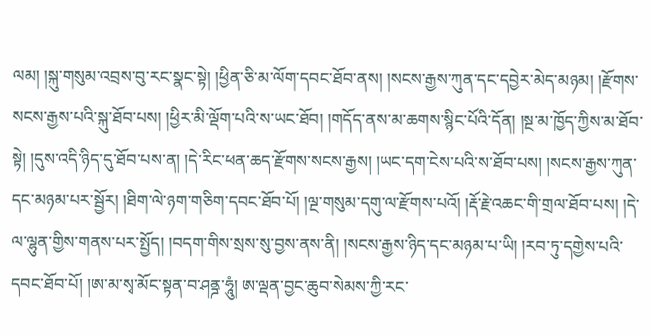ལམ། །སྐུ་གསུམ་འབྲས་བུ་རང་སྣང་སྟེ། །ཕྱིན་ཅི་མ་ལོག་དབང་ཐོབ་ནས། །སངས་རྒྱས་ཀུན་དང་དབྱེར་མེད་མཉམ། །རྫོགས་སངས་རྒྱས་པའི་སྐུ་ཐོབ་པས། །ཕྱིར་མི་ལྡོག་པའི་ས་ཡང་ཐོབ། །གདོད་ནས་མ་ཆགས་སྙིང་པོའི་དོན། །སྔ་མ་ཁྱོད་ཀྱིས་མ་ཐོབ་སྟེ། །དུས་འདི་ཉིད་དུ་ཐོབ་པས་ན། །དེ་རིང་ཕན་ཆད་རྫོགས་སངས་རྒྱས། །ཡང་དག་ངེས་པའི་ས་ཐོབ་པས། །སངས་རྒྱས་ཀུན་དང་མཉམ་པར་སྦྱོར། །ཐིག་ལེ་ཉག་གཅིག་དབང་ཐོབ་པོ། །ལྔ་གསུམ་དགུ་ལ་རྫོགས་པའོ། །རྡོ་རྗེ་འཆང་གི་གྲལ་ཐོབ་པས། །དེ་ལ་ལྷུན་གྱིས་གནས་པར་སྤྱོད། །བདག་གིས་སྲས་སུ་བྱས་ནས་ནི། །སངས་རྒྱས་ཉིད་དང་མཉམ་པ་ཡི། །རབ་ཏུ་དགྱེས་པའི་དབང་ཐོབ་པོ། །ཨ་མ་སྭ་མོང་སྟན་བ་ཤནྜ་ཧཱུཾ། ཨ་ལྡན་བྱང་ཆུབ་སེམས་ཀྱི་རང་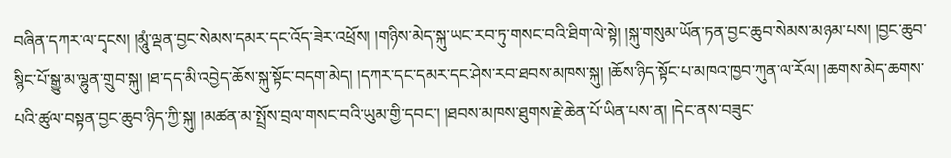བཞིན་དཀར་ལ་དྭངས། །མཱུཾ་ལྡན་བྱང་སེམས་དམར་དང་འོད་ཟེར་འཕྲོས། །གཉིས་མེད་སྐུ་ཡང་རབ་ཏུ་གསང་བའི་ཐིག་ལེ་སྟེ། །སྐུ་གསུམ་ཡོན་ཏན་བྱང་ཆུབ་སེམས་མཉམ་པས། །བྱང་ཆུབ་སྙིང་པོ་སྒྱུ་མ་ལྷུན་གྲུབ་སྐུ། །ཐ་དད་མི་འབྱེད་ཆོས་སྐུ་སྟོང་བདག་མེད། །དཀར་དང་དམར་དང་ཤེས་རབ་ཐབས་མཁས་སྐུ། །ཆོས་ཉིད་སྟོང་པ་མཁའ་ཁྱབ་ཀུན་ལ་རོལ། །ཆགས་མེད་ཆགས་པའི་ཚུལ་བསྟན་བྱང་ཆུབ་ཉིད་ཀྱི་སྐུ། །མཚན་མ་སྤྲོས་བྲལ་གསང་བའི་ཡུམ་གྱི་དབང་། །ཐབས་མཁས་ཐུགས་རྗེ་ཆེན་པོ་ཡིན་པས་ན། །དེང་ནས་བཟུང་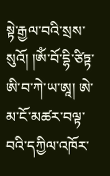སྟེ་རྒྱལ་བའི་སྲས་སུའོ། །ཨོཾ་བོ་དྷི་ཙིཏྟ་ཨི་བ་ཀེ་ཡ་ཨཱ། ཨེ་
མ་ངོ་མཚར་བལྟ་བའི་དཀྱིལ་འཁོར་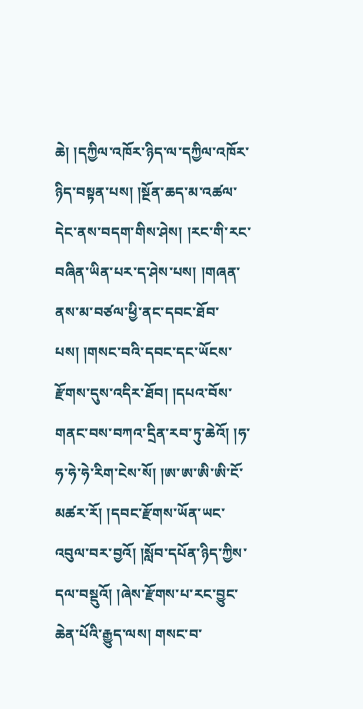ཆེ། །དཀྱིལ་འཁོར་ཉིད་ལ་དཀྱིལ་འཁོར་ཉིད་བསྟན་པས། །སྔོན་ཆད་མ་འཚལ་དེང་ནས་བདག་གིས་ཤེས། །རང་གི་རང་བཞིན་ཡིན་པར་ད་ཤེས་པས། །གཞན་ནས་མ་བཙལ་ཕྱི་ནང་དབང་ཐོབ་པས། །གསང་བའི་དབང་དང་ཡོངས་རྫོགས་དུས་འདིར་ཐོབ། །དཔའ་བོས་གནང་བས་བཀའ་དྲིན་རབ་ཏུ་ཆེའོ། །ཧ་ཧ་ཧེ་ཧེ་རིག་ངེས་སོ། །ཨ་ཨ་ཨི་ཨི་ངོ་མཚར་རོ། །དབང་རྫོགས་ཡོན་ཡང་འབུལ་བར་བྱའོ། །སློབ་དཔོན་ཉིད་ཀྱིས་དལ་བསྡུའོ། །ཞེས་རྫོགས་པ་རང་བྱུང་ཆེན་པོའི་རྒྱུད་ལས། གསང་བ་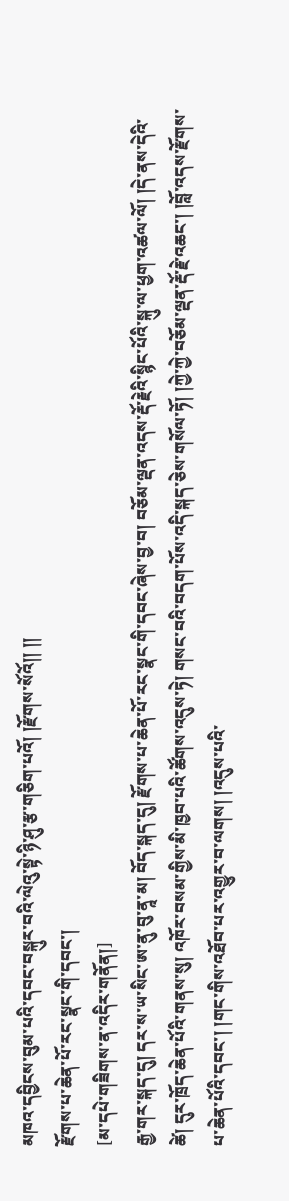མཁའ་དབྱིངས་བུམ་པའི་དབང་བསྐུར་བའི་ལེའུ་སྟེ་ཉི་ཤུ་རྩ་གཅིག་པའོ། །རྫོགས་སོའོ།། །།
རྫོགས་པ་ཆེན་པོ་རང་སྣང་གི་དབང་།
[མ་དཔེ་གཟིགས་ན་འདིར་གནོན།]
རྒྱ་གར་སྐད་དུ། དར་ས་ཡ་སིང་ཨ་ནུ་བུ་ནཱ་མ། བོད་སྐད་དུ། རྫོགས་པ་ཆེན་པོ་རང་སྣང་གི་དབང་ཞེས་བྱ་བ། བཅོམ་ལྡན་འདས་རྡོ་རྗེའི་སྙིང་པོའི་སྐུ་ལ་ཕྱག་འཚལ་ལོ། །དེ་ནས་དེའི་ཚེ། དུར་ཁྲོད་ཆེན་པོའི་གནས་སུ། འཁོར་བསམ་གྱིས་མི་ཁྱབ་པའི་ཚོགས་འདུས་ཏེ། གསང་བའི་བདག་པོས་འདི་སྐད་ཅེས་གསོལ་ཏོ། །ཀྱེ་ཀྱེ་བཅོམ་ལྡན་རྡོ་རྗེ་འཆང་། །བློ་འདས་རྫོགས་པ་ཆེན་པོའི་དབང་། །གང་གིས་འཐོབ་པར་འགྱུར་བ་ལགས། །འདུས་པའི་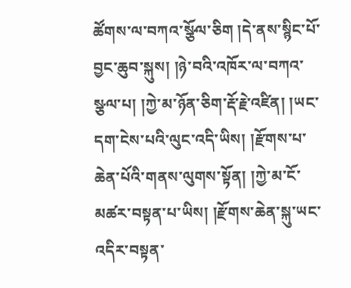ཚོགས་ལ་བཀའ་སྩོལ་ཅིག །དེ་ནས་སྙིང་པོ་བྱང་ཆུབ་སྐུས། །ཉེ་བའི་འཁོར་ལ་བཀའ་སྩལ་པ། །ཀྱེ་མ་ཉོན་ཅིག་རྡོ་རྗེ་འཛིན། །ཡང་དག་ངེས་པའི་ལུང་འདི་ཡིས། །རྫོགས་པ་ཆེན་པོའི་གནས་ལུགས་སྟོན། །ཀྱེ་མ་ངོ་མཚར་བསྟན་པ་ཡིས། །རྫོགས་ཆེན་སྐུ་ཡང་འདིར་བསྟན་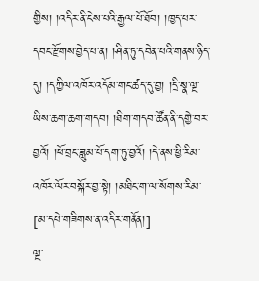གྱིས། །འདིར་ནི་ངེས་པའི་རྒྱལ་པོ་ཐོབ། །ཁྱད་པར་དབང་རྫོགས་བྱེད་པ་ན། །ཤིན་ཏུ་དབེན་པའི་གནས་ཉིད་དུ། །དཀྱིལ་འཁོར་འདོམ་གང་ཚད་དུ་བྱ། །དྲི་སྣ་ལྔ་ཡིས་ཆག་ཆག་གདབ། །ཐིག་གདབ་ཚོན་ནི་དགྱེ་བར་བྱའོ། །ཕོ་བྲང་ཟླུམ་པོ་དག་ཏུ་བྱའོ། །དེ་ནས་ཕྱི་རིམ་འཁོར་ལོར་བསྐོར་བྱ་སྟེ། །མཐིང་ག་ལ་སོགས་རིམ་
[མ་དཔེ་གཟིགས་ན་འདིར་གནོན།]
ལྔ་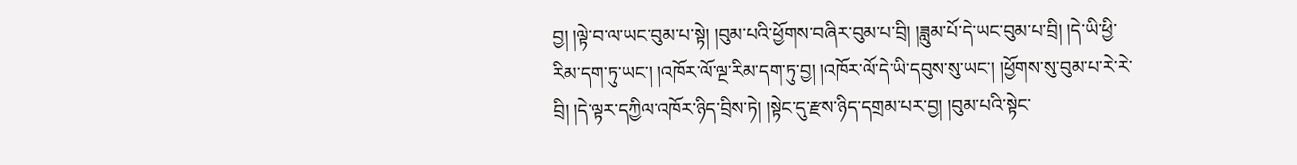བྱ། །ལྟེ་བ་ལ་ཡང་བུམ་པ་སྟེ། །བུམ་པའི་ཕྱོགས་བཞིར་བུམ་པ་བྲི། །ཟླུམ་པོ་དེ་ཡང་བུམ་པ་བྲི། །དེ་ཡི་ཕྱི་རིམ་དག་ཏུ་ཡང་། །འཁོར་ལོ་ལྔ་རིམ་དག་ཏུ་བྱ། །འཁོར་ལོ་དེ་ཡི་དབུས་སུ་ཡང་། །ཕྱོགས་སུ་བུམ་པ་རེ་རེ་བྲི། །དེ་ལྟར་དཀྱིལ་འཁོར་ཉིད་བྲིས་ཏེ། །སྟེང་དུ་རྫས་ཉིད་དགྲམ་པར་བྱ། །བུམ་པའི་སྟེང་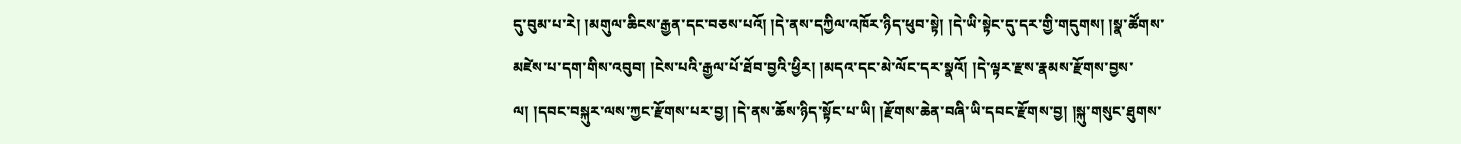དུ་བུམ་པ་རེ། །མགུལ་ཆིངས་རྒྱན་དང་བཅས་པའོ། །དེ་ནས་དཀྱིལ་འཁོར་ཉིད་ཕུབ་སྟེ། །དེ་ཡི་སྟེང་དུ་དར་གྱི་གདུགས། །སྣ་ཚོགས་མཛེས་པ་དག་གིས་འབུབ། །ངེས་པའི་རྒྱལ་པོ་ཐོབ་བྱའི་ཕྱིར། །མདའ་དང་མེ་ལོང་དར་སྣའོ། །དེ་ལྟར་རྫས་རྣམས་རྫོགས་བྱས་ལ། །དབང་བསྐུར་ལས་ཀྱང་རྫོགས་པར་བྱ། །དེ་ནས་ཆོས་ཉིད་སྟོང་པ་ཡི། །རྫོགས་ཆེན་བཞི་ཡི་དབང་རྫོགས་བྱ། །སྐུ་གསུང་ཐུགས་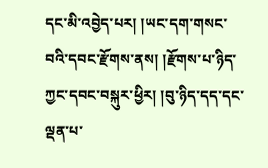དང་མི་འབྱེད་པར། །ཡང་དག་གསང་བའི་དབང་རྫོགས་ནས། །རྫོགས་པ་ཉིད་ཀྱང་དབང་བསྐུར་ཕྱིར། །བུ་ཉིད་དད་དང་ལྡན་པ་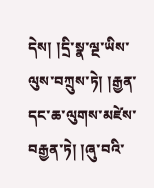དེས། །དྲི་སྣ་ལྔ་ཡིས་ལུས་བཀྲུས་ཏེ། །རྒྱན་དང་ཆ་ལུགས་མཛེས་བརྒྱན་ཏེ། །ཞུ་བའི་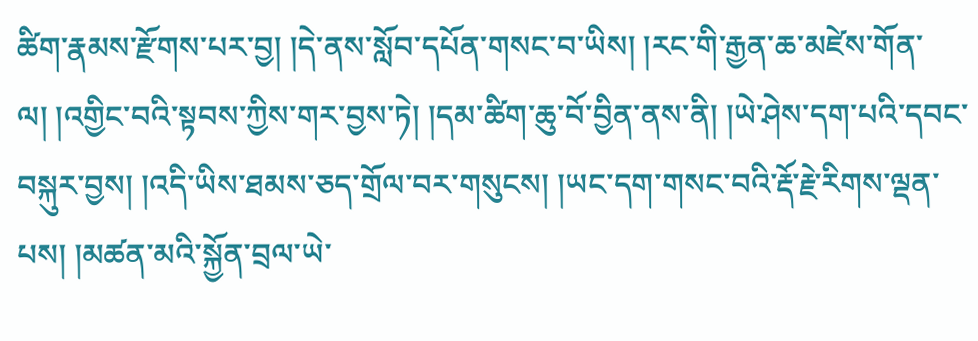ཚིག་རྣམས་རྫོགས་པར་བྱ། །དེ་ནས་སློབ་དཔོན་གསང་བ་ཡིས། །རང་གི་རྒྱན་ཆ་མཛེས་གོན་ལ། །འགྱིང་བའི་སྟབས་ཀྱིས་གར་བྱས་ཏེ། །དམ་ཚིག་ཆུ་བོ་བྱིན་ནས་ནི། །ཡེ་ཤེས་དག་པའི་དབང་བསྐུར་བྱས། །འདི་ཡིས་ཐམས་ཅད་གྲོལ་བར་གསུངས། །ཡང་དག་གསང་བའི་རྡོ་རྗེ་རིགས་ལྡན་པས། །མཚན་མའི་སྐྱོན་བྲལ་ཡེ་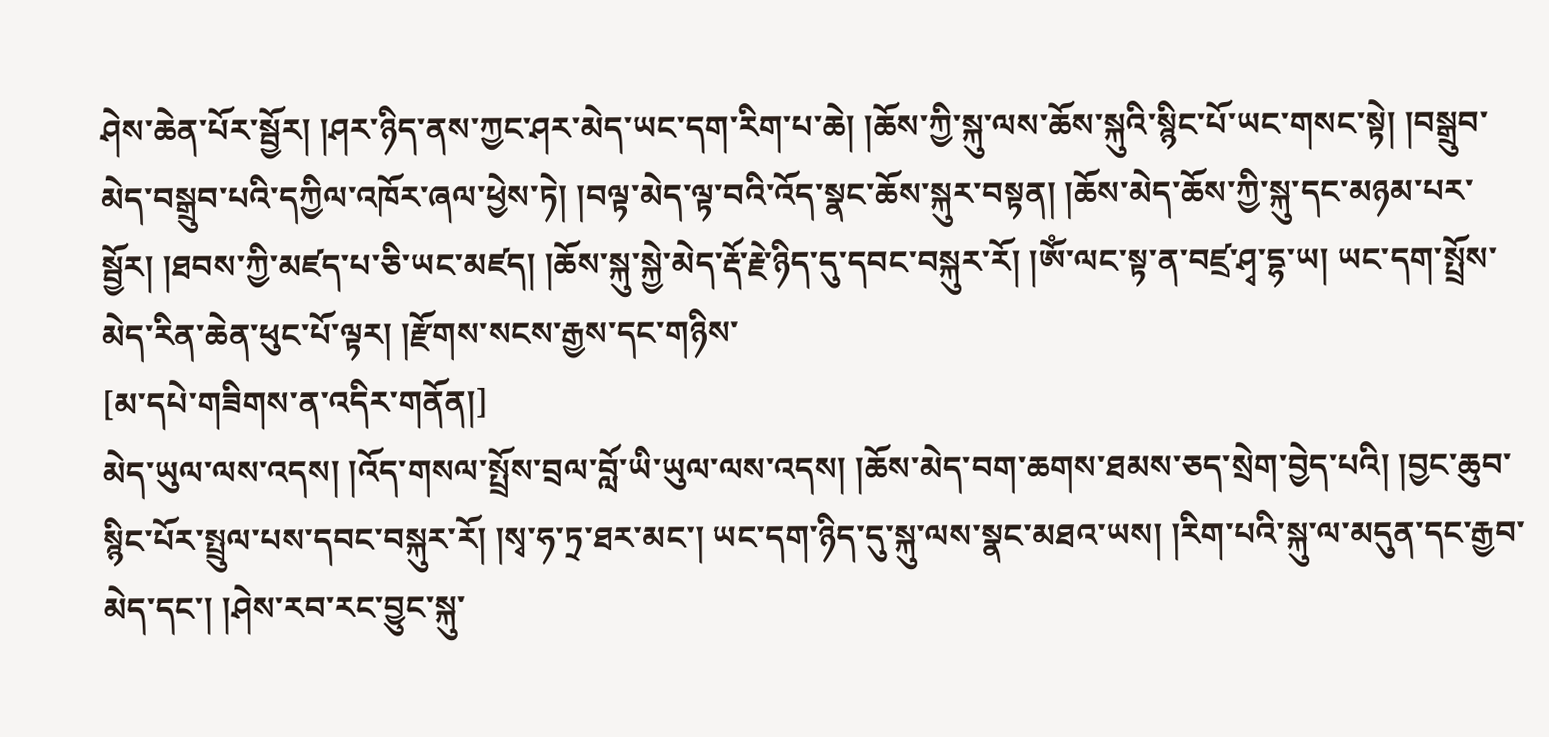ཤེས་ཆེན་པོར་སྦྱོར། །ཤར་ཉིད་ནས་ཀྱང་ཤར་མེད་ཡང་དག་རིག་པ་ཆེ། །ཆོས་ཀྱི་སྐུ་ལས་ཆོས་སྐུའི་སྙིང་པོ་ཡང་གསང་སྟེ། །བསྒྲུབ་མེད་བསྒྲུབ་པའི་དཀྱིལ་འཁོར་ཞལ་ཕྱེས་ཏེ། །བལྟ་མེད་ལྟ་བའི་འོད་སྣང་ཆོས་སྐུར་བསྟན། །ཆོས་མེད་ཆོས་ཀྱི་སྐུ་དང་མཉམ་པར་སྦྱོར། །ཐབས་ཀྱི་མཛད་པ་ཅི་ཡང་མཛད། །ཆོས་སྐུ་སྐྱེ་མེད་རྡོ་རྗེ་ཉིད་དུ་དབང་བསྐུར་རོ། །ཨོཾ་ལང་སྟ་ན་བཛྲ་ཤྭ་དྷ་ཡ། ཡང་དག་སྤྲོས་མེད་རིན་ཆེན་ཕུང་པོ་ལྟར། །རྫོགས་སངས་རྒྱས་དང་གཉིས་
[མ་དཔེ་གཟིགས་ན་འདིར་གནོན།]
མེད་ཡུལ་ལས་འདས། །འོད་གསལ་སྤྲོས་བྲལ་བློ་ཡི་ཡུལ་ལས་འདས། །ཆོས་མེད་བག་ཆགས་ཐམས་ཅད་སྲེག་བྱེད་པའི། །བྱང་ཆུབ་སྙིང་པོར་སྤྲུལ་པས་དབང་བསྐུར་རོ། །སྭ་ཧ་ཏྲ་ཐར་མང་། ཡང་དག་ཉིད་དུ་སྐུ་ལས་སྣང་མཐའ་ཡས། །རིག་པའི་སྐུ་ལ་མདུན་དང་རྒྱབ་མེད་དང་། །ཤེས་རབ་རང་བྱུང་སྐུ་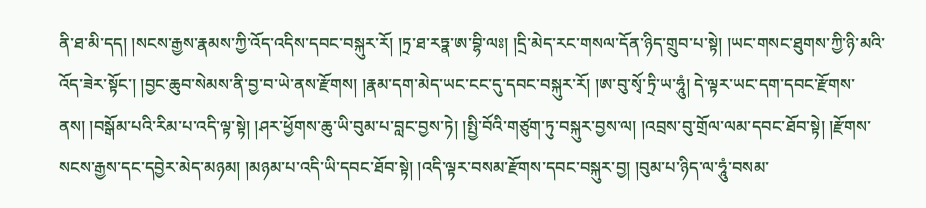ནི་ཐ་མི་དད། །སངས་རྒྱས་རྣམས་ཀྱི་འོད་འདིས་དབང་བསྐུར་རོ། །ཏྲ་ཐ་རཏྣ་ཨ་བྷི་ལཿ། །དྲི་མེད་རང་གསལ་དོན་ཉིད་གྲུབ་པ་སྟེ། །ཡང་གསང་ཐུགས་ཀྱི་ཉི་མའི་འོད་ཟེར་སྟོང་། །བྱང་ཆུབ་སེམས་ནི་བྱ་བ་ཡེ་ནས་རྫོགས། །རྣམ་དག་མེད་ཡང་ངང་དུ་དབང་བསྐུར་རོ། །ཨ་བུ་སྭོ་ཏྲི་ཡ་ཧཱུཾ། དེ་ལྟར་ཡང་དག་དབང་རྫོགས་ནས། །བསྒོམ་པའི་རིམ་པ་འདི་ལྟ་སྟེ། །ཤར་ཕྱོགས་ཆུ་ཡི་བུམ་པ་བླང་བྱས་ཏེ། །སྤྱི་བོའི་གཙུག་ཏུ་བསྐུར་བྱས་ལ། །འབྲས་བུ་གྲོལ་ལམ་དབང་ཐོབ་སྟེ། །རྫོགས་སངས་རྒྱས་དང་དབྱེར་མེད་མཉམ། །མཉམ་པ་འདི་ཡི་དབང་ཐོབ་སྟེ། །འདི་ལྟར་བསམ་རྫོགས་དབང་བསྐུར་བྱ། །བུམ་པ་ཉིད་ལ་ཧཱུཾ་བསམ་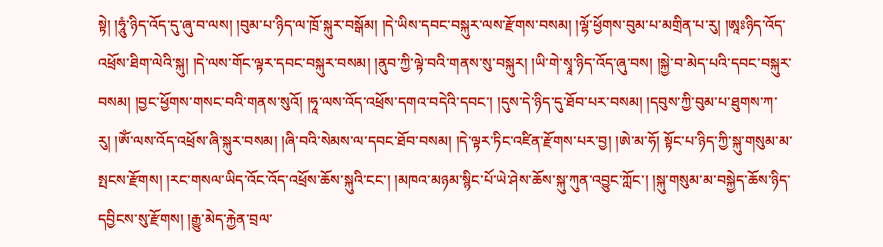སྟེ། །ཧཱུཾ་ཉིད་འོད་དུ་ཞུ་བ་ལས། །བུམ་པ་ཉིད་ལ་ཁྲོ་སྐུར་བསྒོམ། །དེ་ཡིས་དབང་བསྐུར་ལས་རྫོགས་བསམ། །ལྷོ་ཕྱོགས་བུམ་པ་མགྲིན་པ་རུ། །ཨཱཿཉིད་འོད་འཕྲོས་ཐིག་ལེའི་སྐུ། །དེ་ལས་གོང་ལྟར་དབང་བསྐུར་བསམ། །ནུབ་ཀྱི་ལྟེ་བའི་གནས་སུ་བསྐུར། །ཡི་གེ་སྭཱ་ཉིད་འོད་ཞུ་བས། །སྐྱེ་བ་མེད་པའི་དབང་བསྐུར་བསམ། །བྱང་ཕྱོགས་གསང་བའི་གནས་སུའོ། །ཧཱ་ལས་འོད་འཕྲོས་དགའ་བདེའི་དབང་། །དུས་དེ་ཉིད་དུ་ཐོབ་པར་བསམ། །དབུས་ཀྱི་བུམ་པ་ཐུགས་ཀ་རུ། །ཨོཾ་ལས་འོད་འཕྲོས་ཞི་སྐུར་བསམ། །ཞི་བའི་སེམས་ལ་དབང་ཐོབ་བསམ། །དེ་ལྟར་ཏིང་འཛིན་རྫོགས་པར་བྱ། །ཨེ་མ་ཧོ། སྟོང་པ་ཉིད་ཀྱི་སྐུ་གསུམ་མ་སྤངས་རྫོགས། །རང་གསལ་ཡིད་འོང་འོད་འཕྲོས་ཆོས་སྐུའི་ངང་། །མཁའ་མཉམ་སྙིང་པོ་ཡེ་ཤེས་ཆོས་སྐུ་ཀུན་འབྱུང་ཀློང་། །སྐུ་གསུམ་མ་བསྐྱེད་ཆོས་ཉིད་དབྱིངས་སུ་རྫོགས། །རྒྱུ་མེད་རྐྱེན་བྲལ་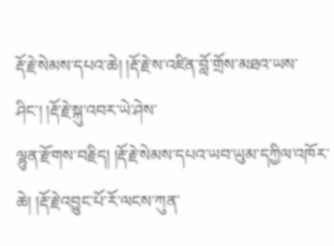རྡོ་རྗེ་སེམས་དཔའ་ཆེ། །རྡོ་རྗེ་ས་འཛིན་བློ་གྲོས་མཐའ་ཡས་ཤིང་། །རྡོ་རྗེ་སྐུ་འབར་ཡེ་ཤེས་
ལྷུན་རྫོགས་བརྗིད། །རྡོ་རྗེ་སེམས་དཔའ་ཡབ་ཡུམ་དཀྱིལ་འཁོར་ཆེ། །རྡོ་རྗེ་འབྱུང་པོ་རོ་ལངས་ཀུན་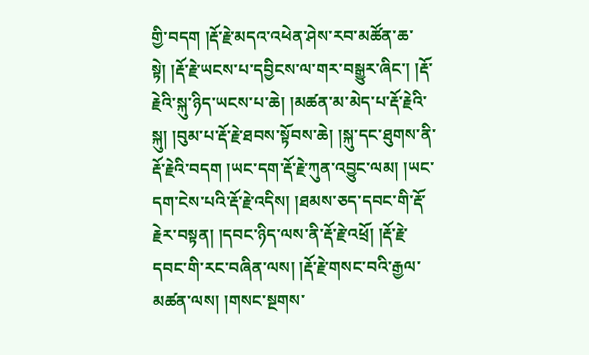གྱི་བདག །རྡོ་རྗེ་མདའ་འཕེན་ཤེས་རབ་མཚོན་ཆ་སྟེ། །རྡོ་རྗེ་ཡངས་པ་དབྱིངས་ལ་གར་བསྒྱུར་ཞིང་། །རྡོ་རྗེའི་སྐུ་ཉིད་ཡངས་པ་ཆེ། །མཚན་མ་མེད་པ་རྡོ་རྗེའི་སྐུ། །བུམ་པ་རྡོ་རྗེ་ཐབས་སྟོབས་ཆེ། །སྐུ་དང་ཐུགས་ནི་རྡོ་རྗེའི་བདག །ཡང་དག་རྡོ་རྗེ་ཀུན་འབྱུང་ལམ། །ཡང་དག་ངེས་པའི་རྡོ་རྗེ་འདིས། །ཐམས་ཅད་དབང་གི་རྡོ་རྗེར་བསྟན། །དབང་ཉིད་ལས་ནི་རྡོ་རྗེ་འཕྲོ། །རྡོ་རྗེ་དབང་གི་རང་བཞིན་ལས། །རྡོ་རྗེ་གསང་བའི་རྒྱལ་མཚན་ལས། །གསང་སྔགས་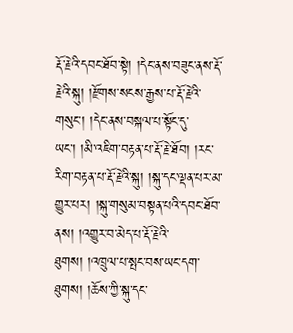རྡོ་རྗེའི་དབང་ཐོབ་སྟེ། །དེང་ནས་བཟུང་ནས་རྡོ་རྗེའི་སྐུ། །རྫོགས་སངས་རྒྱས་པ་རྡོ་རྗེའི་གསུང་། །དེང་ནས་བསྐལ་པ་སྟོང་དུ་ཡང་། །མི་འཇིག་བརྟན་པ་རྡོ་རྗེ་ཐོབ། །རང་རིག་བརྟན་པ་རྡོ་རྗེའི་སྐུ། །སྐུ་དང་ལྡན་པར་མ་གྱུར་པར། །སྐུ་གསུམ་བསྟན་པའི་དབང་ཐོབ་ནས། །འགྱུར་བ་མེད་པ་རྡོ་རྗེའི་ཐུགས། །འཁྲུལ་པ་སྤང་བས་ཡང་དག་ཐུགས། །ཆོས་ཀྱི་སྐུ་དང་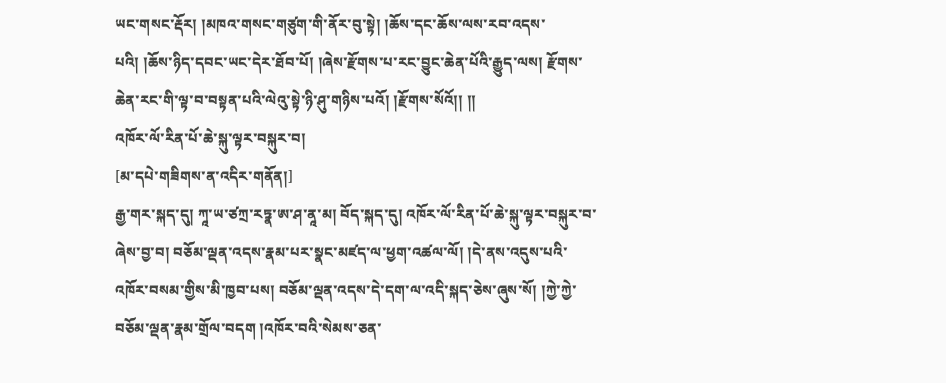ཡང་གསང་རྡོར། །མཁའ་གསང་གཙུག་གི་ནོར་བུ་སྟེ། །ཆོས་དང་ཆོས་ལས་རབ་འདས་པའི། །ཆོས་ཉིད་དབང་ཡང་དེར་ཐོབ་པོ། །ཞེས་རྫོགས་པ་རང་བྱུང་ཆེན་པོའི་རྒྱུད་ལས། རྫོགས་ཆེན་རང་གི་ལྟ་བ་བསྟན་པའི་ལེའུ་སྟེ་ཉི་ཤུ་གཉིས་པའོ། །རྫོགས་སོའོ།། །།
འཁོར་ལོ་རིན་པོ་ཆེ་སྐུ་ལྟར་བསྐུར་བ།
[མ་དཔེ་གཟིགས་ན་འདིར་གནོན།]
རྒྱ་གར་སྐད་དུ། ཀཱ་ཡ་ཙཀྲ་རཏྣ་ཨ་ཤ་ནཱ་མ། བོད་སྐད་དུ། འཁོར་ལོ་རིན་པོ་ཆེ་སྐུ་ལྟར་བསྐུར་བ་ཞེས་བྱ་བ། བཅོམ་ལྡན་འདས་རྣམ་པར་སྣང་མཛད་ལ་ཕྱག་འཚལ་ལོ། །དེ་ནས་འདུས་པའི་འཁོར་བསམ་གྱིས་མི་ཁྱབ་པས། བཅོམ་ལྡན་འདས་དེ་དག་ལ་འདི་སྐད་ཅེས་ཞུས་སོ། །ཀྱེ་ཀྱེ་བཅོམ་ལྡན་རྣམ་གྲོལ་བདག །འཁོར་བའི་སེམས་ཅན་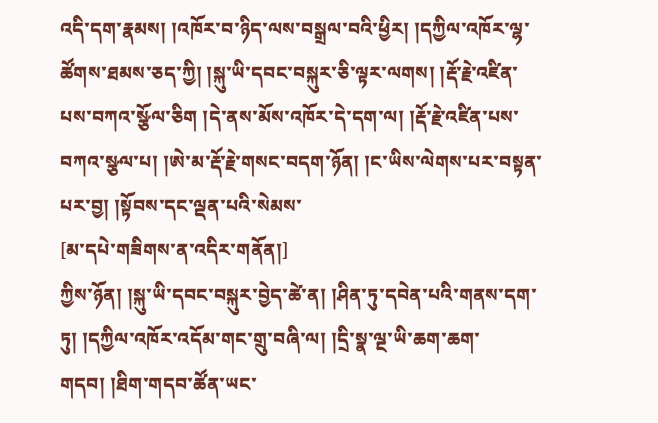འདི་དག་རྣམས། །འཁོར་བ་ཉིད་ལས་བསྒྲལ་བའི་ཕྱིར། །དཀྱིལ་འཁོར་ལྷ་ཚོགས་ཐམས་ཅད་ཀྱི། །སྐུ་ཡི་དབང་བསྐུར་ཅི་ལྟར་ལགས། །རྡོ་རྗེ་འཛིན་པས་བཀའ་སྩོལ་ཅིག །དེ་ནས་མོས་འཁོར་དེ་དག་ལ། །རྡོ་རྗེ་འཛིན་པས་བཀའ་སྩལ་པ། །ཨེ་མ་རྡོ་རྗེ་གསང་བདག་ཉོན། །ང་ཡིས་ལེགས་པར་བསྟན་པར་བྱ། །སྟོབས་དང་ལྡན་པའི་སེམས་
[མ་དཔེ་གཟིགས་ན་འདིར་གནོན།]
ཀྱིས་ཉོན། །སྐུ་ཡི་དབང་བསྐུར་བྱེད་ཚེ་ན། །ཤིན་ཏུ་དབེན་པའི་གནས་དག་ཏུ། །དཀྱིལ་འཁོར་འདོམ་གང་གྲུ་བཞི་ལ། །དྲི་སྣ་ལྔ་ཡི་ཆག་ཆག་གདབ། །ཐིག་གདབ་ཚོན་ཡང་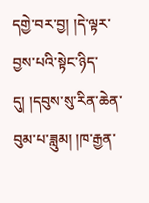དགྱེ་བར་བྱ། །དེ་ལྟར་བྱས་པའི་སྟེང་ཉིད་དུ། །དབུས་སུ་རིན་ཆེན་བུམ་པ་ཟླུམ། །ཁ་རྒྱན་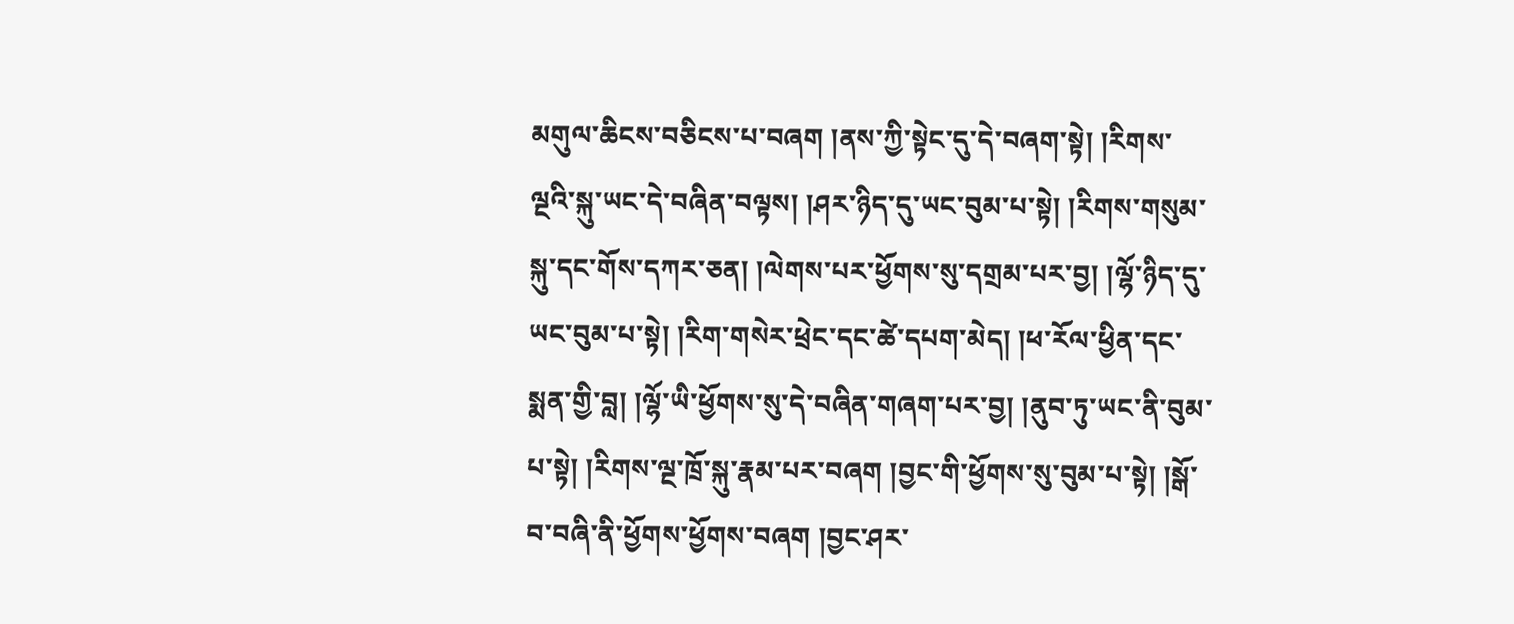མགུལ་ཆིངས་བཅིངས་པ་བཞག །ནས་ཀྱི་སྟེང་དུ་དེ་བཞག་སྟེ། །རིགས་ལྔའི་སྐུ་ཡང་དེ་བཞིན་བལྟས། །ཤར་ཉིད་དུ་ཡང་བུམ་པ་སྟེ། །རིགས་གསུམ་སྐུ་དང་གོས་དཀར་ཅན། །ལེགས་པར་ཕྱོགས་སུ་དགྲམ་པར་བྱ། །ལྷོ་ཉིད་དུ་ཡང་བུམ་པ་སྟེ། །རིག་གསེར་ཕྲེང་དང་ཚེ་དཔག་མེད། །ཕ་རོལ་ཕྱིན་དང་སྨན་གྱི་བླ། །ལྷོ་ཡི་ཕྱོགས་སུ་དེ་བཞིན་གཞག་པར་བྱ། །ནུབ་ཏུ་ཡང་ནི་བུམ་པ་སྟེ། །རིགས་ལྔ་ཁྲོ་སྐུ་རྣམ་པར་བཞག །བྱང་གི་ཕྱོགས་སུ་བུམ་པ་སྟེ། །སྒོ་བ་བཞི་ནི་ཕྱོགས་ཕྱོགས་བཞག །བྱང་ཤར་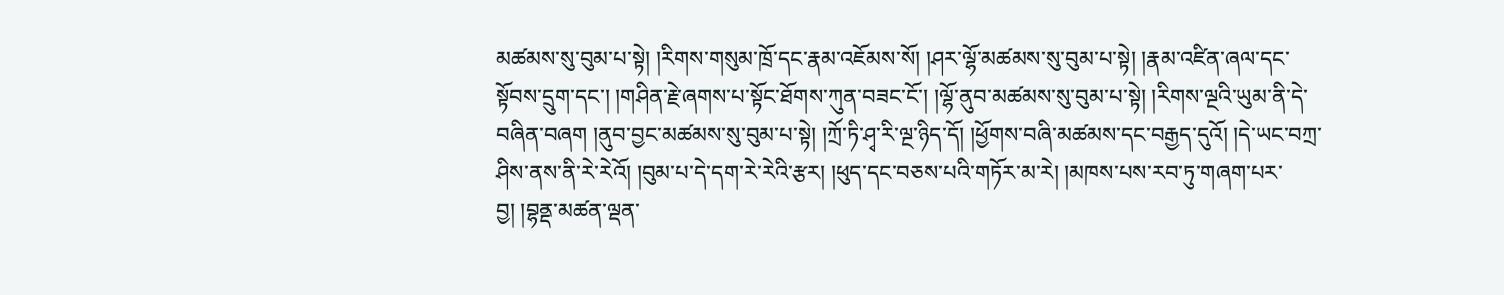མཚམས་སུ་བུམ་པ་སྟེ། །རིགས་གསུམ་ཁྲོ་དང་རྣམ་འཇོམས་སོ། །ཤར་ལྷོ་མཚམས་སུ་བུམ་པ་སྟེ། །རྣམ་འཛིན་ཞལ་དང་སྟོབས་དྲུག་དང་། །གཤིན་རྗེ་ཞགས་པ་སྟོང་ཐོགས་ཀུན་བཟང་ངོ་། །ལྷོ་ནུབ་མཚམས་སུ་བུམ་པ་སྟེ། །རིགས་ལྔའི་ཡུམ་ནི་དེ་བཞིན་བཞག །ནུབ་བྱང་མཚམས་སུ་བུམ་པ་སྟེ། །ཀྲོ་ཏི་ཤྭ་རི་ལྔ་ཉིད་དོ། །ཕྱོགས་བཞི་མཚམས་དང་བརྒྱད་དུའོ། །དེ་ཡང་བཀྲ་ཤིས་ནས་ནི་རེ་རེའོ། །བུམ་པ་དེ་དག་རེ་རེའི་རྩར། །ཕུད་དང་བཅས་པའི་གཏོར་མ་རེ། །མཁས་པས་རབ་ཏུ་གཞག་པར་བྱ། །བྷནྡ་མཚན་ལྡན་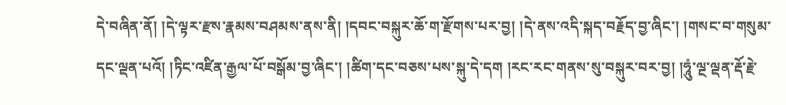དེ་བཞིན་ནོ། །དེ་ལྟར་རྫས་རྣམས་བཤམས་ནས་ནི། །དབང་བསྐུར་ཆོ་ག་རྫོགས་པར་བྱ། །དེ་ནས་འདི་སྐད་བརྗོད་བྱ་ཞིང་། །གསང་བ་གསུམ་དང་ལྡན་པའོ། །ཏིང་འཛིན་རྒྱལ་པོ་བསྒོམ་བྱ་ཞིང་། །ཚིག་དང་བཅས་པས་སྐུ་དེ་དག །རང་རང་གནས་སུ་བསྐུར་བར་བྱ། །ཧཱུཾ་ལྔ་ལྡན་རྡོ་རྗེ་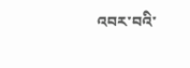འབར་བའི་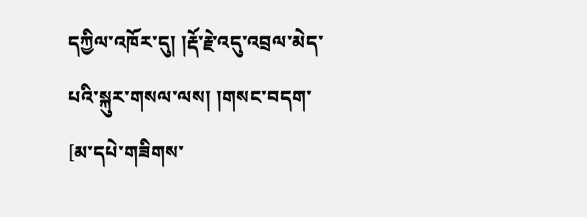དཀྱིལ་འཁོར་དུ། །རྡོ་རྗེ་འདུ་འབྲལ་མེད་པའི་སྐུར་གསལ་ལས། །གསང་བདག་
[མ་དཔེ་གཟིགས་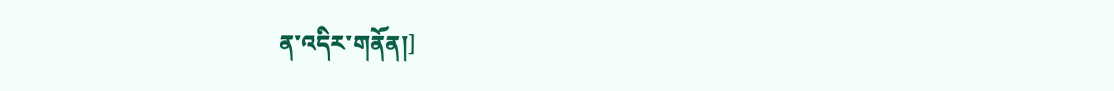ན་འདིར་གནོན།]